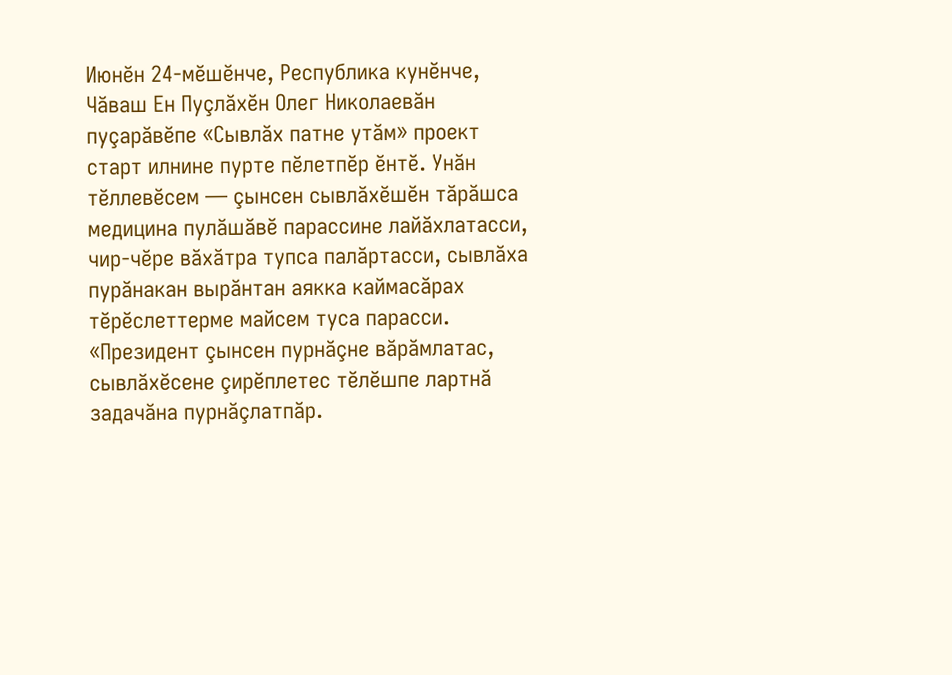Июнĕн 24-мĕшĕнче, Республика кунĕнче, Чăваш Ен Пуçлăхĕн Олег Николаевăн пуçарăвĕпе «Сывлăх патне утăм» проект старт илнине пурте пĕлетпĕр ĕнтĕ. Унăн тĕллевĕсем — çынсен сывлăхĕшĕн тăрăшса медицина пулăшăвĕ парассине лайăхлатасси, чир-чĕре вăхăтра тупса палăртасси, сывлăха пурăнакан вырăнтан аякка каймасăрах тĕрĕслеттерме майсем туса парасси.
«Президент çынсен пурнăçне вăрăмлатас, сывлăхĕсене çирĕплетес тĕлĕшпе лартнă задачăна пурнăçлатпăр.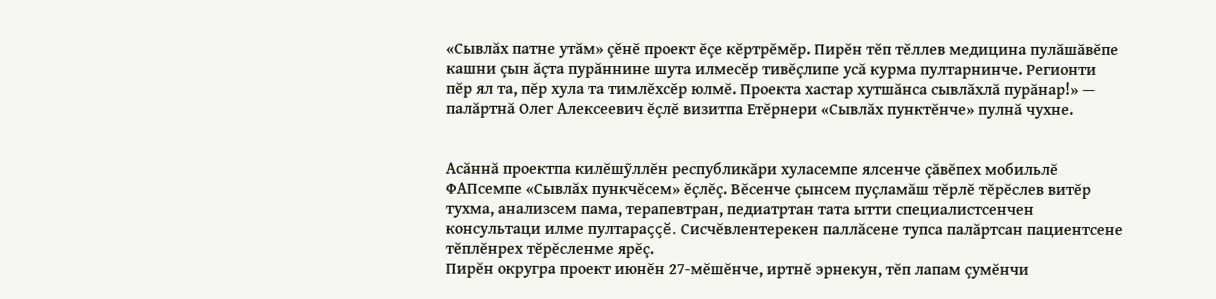«Сывлăх патне утăм» çĕнĕ проект ĕçе кĕртрĕмĕр. Пирĕн тĕп тĕллев медицина пулăшăвĕпе кашни çын ăçта пурăннине шута илмесĕр тивĕçлипе усă курма пултарнинче. Регионти пĕр ял та, пĕр хула та тимлĕхсĕр юлмĕ. Проекта хастар хутшăнса сывлăхлă пурăнар!» — палăртнă Олег Алексеевич ĕçлĕ визитпа Етĕрнери «Сывлăх пунктĕнче» пулнă чухне.


Асăннă проектпа килĕшỹллĕн республикăри хуласемпе ялсенче çăвĕпех мобильлĕ ФАПсемпе «Сывлăх пункчĕсем» ĕçлĕç. Вĕсенче çынсем пуçламăш тĕрлĕ тĕрĕслев витĕр тухма, анализсем пама, терапевтран, педиатртан тата ытти специалистсенчен консультаци илме пултараççĕ. Сисчĕвлентерекен паллăсене тупса палăртсан пациентсене тĕплĕнрех тĕрĕсленме ярĕç.
Пирĕн округра проект июнĕн 27-мĕшĕнче, иртнĕ эрнекун, тĕп лапам çумĕнчи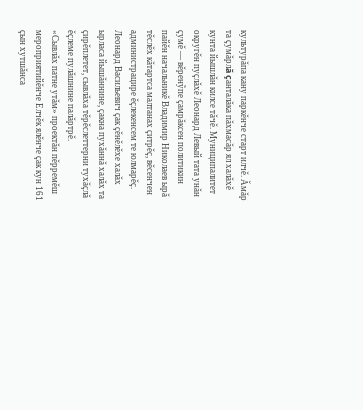культурăпа кану паркĕнче старт илчĕ. Ăмăр та çумăрлă çанталăка пăхмасăр ял халăхĕ кунта йышлăн килсе тăчĕ. Муниципалитет округĕн пуçлăхĕ Леонард Левый тата унăн çумĕ — вĕренỹпе çамрăксен политикин пайĕн начальникĕ Владимир Николаев ырă тĕслĕх кăтартса малтанах çитрĕç, вĕсенчен администрацире ĕçлекенсем те юлмарĕç. Леонард Васильевич çак çĕнĕлĕхе халăх ырласа йышăннине, çакна пухăннă халăх та çирĕплетет, сывлăха тĕрĕслеттерни тухăçлă ĕçлеме пулăшнине палăртрĕ.
«Сывлăх патне утăм» проектăн пĕрремĕш мероприятийĕнче Елчĕк ялĕнче çак кун 161 çын хутшăнса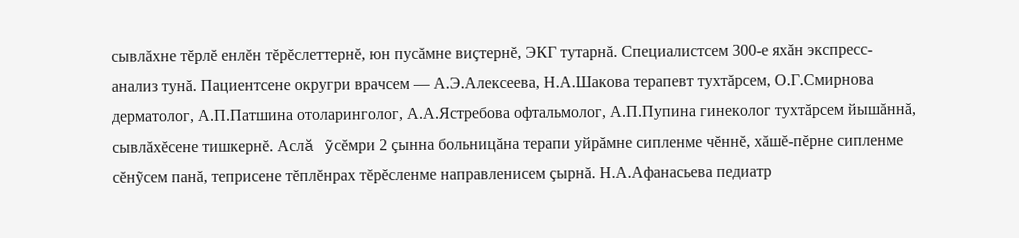сывлăхне тĕрлĕ енлĕн тĕрĕслеттернĕ, юн пусăмне виçтернĕ, ЭКГ тутарнă. Специалистсем 300-е яхăн экспресс-анализ тунă. Пациентсене округри врачсем — А.Э.Алексеева, Н.А.Шакова терапевт тухтăрсем, О.Г.Смирнова дерматолог, А.П.Патшина отоларинголог, А.А.Ястребова офтальмолог, А.П.Пупина гинеколог тухтăрсем йышăннă, сывлăхĕсене тишкернĕ. Аслă ỹсĕмри 2 çынна больницăна терапи уйрăмне сипленме чĕннĕ, хăшĕ-пĕрне сипленме сĕнỹсем панă, теприсене тĕплĕнрах тĕрĕсленме направленисем çырнă. Н.А.Афанасьева педиатр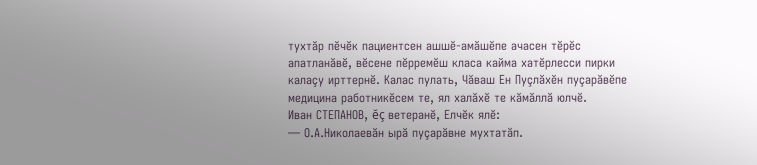тухтăр пĕчĕк пациентсен ашшĕ-амăшĕпе ачасен тĕрĕс апатланăвĕ, вĕсене пĕрремĕш класа кайма хатĕрлесси пирки калаçу ирттернĕ. Калас пулать, Чăваш Ен Пуçлăхĕн пуçарăвĕпе медицина работникĕсем те, ял халăхĕ те кăмăллă юлчĕ.
Иван СТЕПАНОВ, ĕç ветеранĕ, Елчĕк ялĕ:
— О.А.Николаевăн ырă пуçарăвне мухтатăп.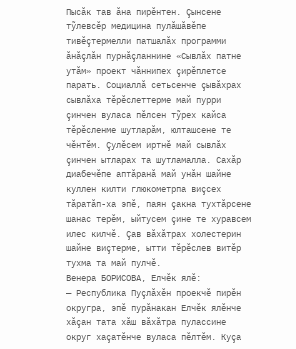Пысăк тав ăна пирĕнтен. Çынсене тỹлевсĕр медицина пулăшăвĕпе тивĕçтермелли патшалăх программи ăнăçлăн пурнăçланнине «Сывлăх патне утăм» проект чăннипех çирĕплетсе парать. Социаллă сетьсенче çывăхрах сывлăха тĕрĕслеттерме май пурри çинчен вуласа пĕлсен тỹрех кайса тĕрĕсленме шутларăм, юлташсене те чĕнтĕм. Çулĕсем иртнĕ май сывлăх çинчен ытларах та шутламалла. Сахăр диабечĕпе аптăранă май унăн шайне куллен килти глюкометрпа виçсех тăратăп-ха эпĕ, паян çакна тухтăрсене шанас терĕм, ыйтусем çине те хуравсем илес килчĕ. Çав вăхăтрах холестерин шайне виçтерме, ытти тĕрĕслев витĕр тухма та май пулчĕ.
Венера БОРИСОВА, Елчĕк ялĕ:
— Республика Пуçлăхĕн проекчĕ пирĕн округра, эпĕ пурăнакан Елчĕк ялĕнче хăçан тата хăш вăхăтра пулассине округ хаçатĕнче вуласа пĕлтĕм. Куçа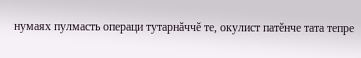нумаях пулмасть операци тутарнăччĕ те, окулист патĕнче тата тепре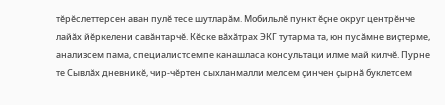тĕрĕслеттерсен аван пулĕ тесе шутларăм. Мобильлĕ пункт ĕçне округ центрĕнче лайăх йĕркелени савăнтарчĕ. Кĕске вăхăтрах ЭКГ тутарма та, юн пусăмне виçтерме, анализсем пама, специалистсемпе канашласа консультаци илме май килчĕ. Пурне те Сывлăх дневникĕ, чир-чĕртен сыхланмалли мелсем çинчен çырнă буклетсем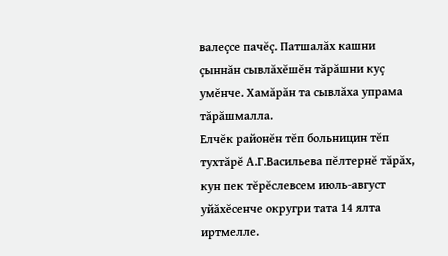валеçсе пачĕç. Патшалăх кашни çыннăн сывлăхĕшĕн тăрăшни куç умĕнче. Хамăрăн та сывлăха упрама тăрăшмалла.
Елчĕк районĕн тĕп больницин тĕп тухтăрĕ А.Г.Васильева пĕлтернĕ тăрăх, кун пек тĕрĕслевсем июль-август уйăхĕсенче округри тата 14 ялта иртмелле.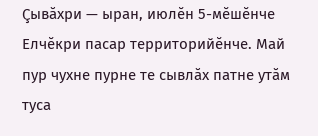Çывăхри — ыран, июлĕн 5-мĕшĕнче Елчĕкри пасар территорийĕнче. Май пур чухне пурне те сывлăх патне утăм туса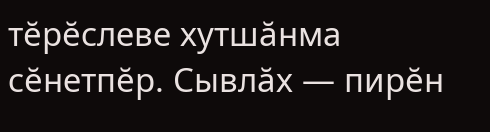тĕрĕслеве хутшăнма сĕнетпĕр. Сывлăх — пирĕн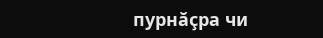пурнăçра чи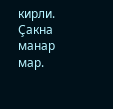кирли. Çакна манар мар.